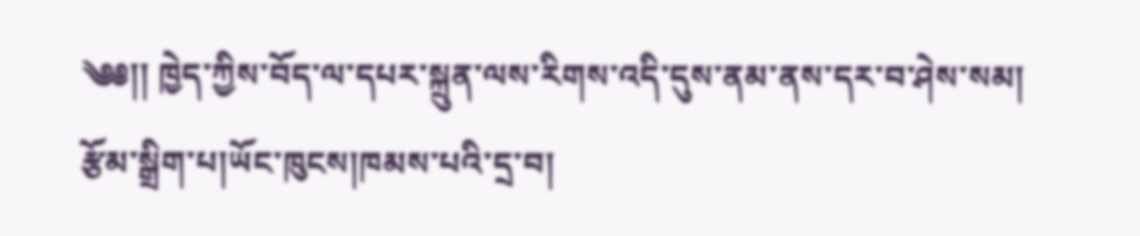༄༅།། ཁྱེད་ཀྱིས་བོད་ལ་དཔར་སྐྲུན་ལས་རིགས་འདི་དུས་ནམ་ནས་དར་བ་ཤེས་སམ།
རྩོམ་སྒྲིག་པ།ཡོང་ཁུངས།ཁམས་པའི་དྲ་བ།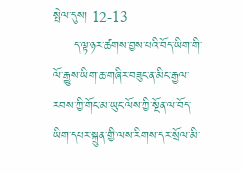སྤེལ་དུས། 12-13
     ད་ལྟ་ཉར་ཚགས་བྱས་པའི་བོད་ཡིག་གི་ལོ་རྒྱུས་ཡིག་ཆ་གཞིར་བཟུང་ན་མིང་རྒྱལ་རབས་ཀྱི་གོང་མ་ཡུང་ལོས་ཀྱི་སྔོན་ལ་བོད་ཡིག་དཔར་སྐྲུན་གྱི་ལས་རིགས་དར་སྲོལ་མི་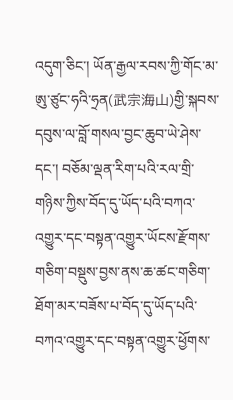འདུག་ཅིང་། ཡོན་རྒྱལ་རབས་ཀྱི་གོང་མ་ཨུ་ཙུང་ཧའི་ཧྲན(武宗海山)གྱི་སྐབས་དབུས་ལ་བློ་གསལ་བྱང་ཆུབ་ཡེ་ཤེས་དང་། བཅོམ་ལྡན་རིག་པའི་རལ་གྲི་གཉིས་ཀྱིས་བོད་དུ་ཡོད་པའི་བཀའ་འགྱུར་དང་བསྟན་འགྱུར་ཡོངས་རྫོགས་གཅིག་བསྡུས་བྱས་ནས་ཆ་ཚང་གཅིག་ཐོག་མར་བཟོས་པ་བོད་དུ་ཡོད་པའི་བཀའ་འགྱུར་དང་བསྟན་འགྱུར་ཕྱོགས་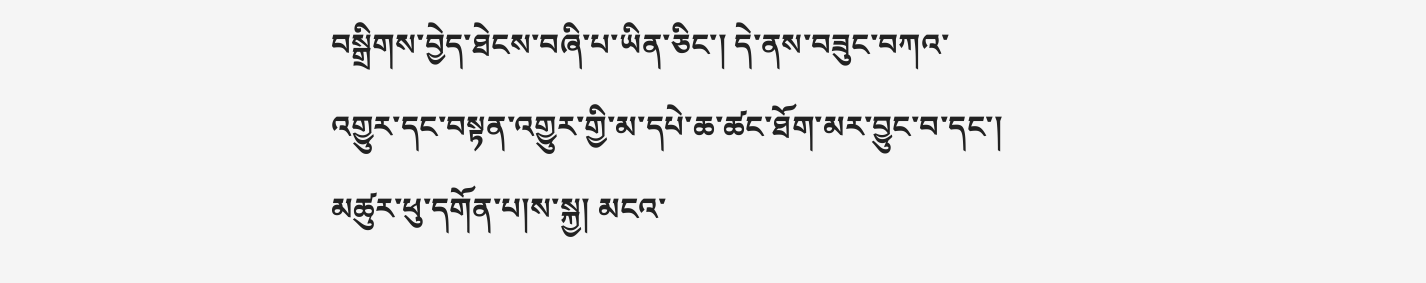བསྒྲིགས་བྱེད་ཐེངས་བཞི་པ་ཡིན་ཅིང་། དེ་ནས་བཟུང་བཀའ་འགྱུར་དང་བསྟན་འགྱུར་གྱི་མ་དཔེ་ཆ་ཚང་ཐོག་མར་བྱུང་བ་དང་། མཚུར་ཕུ་དགོན་པ།ས་སྐྱ། མངའ་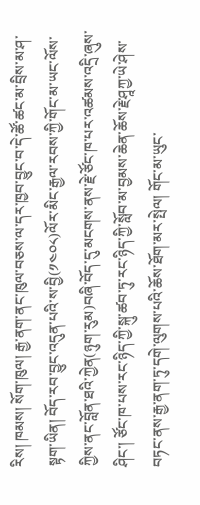རིས། ཁམས། སོག་ཁུལ། རྒྱ་ནག་ནང་ཁུལ་བཅས་ལ་དར་ཁྱབ་བྱུང་བ་དེ་ཚོ་ཚང་མ་བྲིས་མ་ཤ་སྟག་ཡིན། བོད་རབ་བྱུང་འདུན་པའི་ས་བྱི(༡༤༠༨)ལོར་མིང་རྒྱལ་རབས་ཀྱི་གོང་མ་ཡང་ལོས་ཀྱིས་ནང་བློན་ཐའི་ཀྱེན(ཉུག་རུམ)བཞི་བོད་དུ་མངགས་ནས་རྗེ་ཙོང་ཁ་པར་འཚམས་འདྲི་ཞུས་ཤིང་། ཙོང་ཁ་པས་རང་ཉིད་ཀྱི་སྐུ་ཚབ་ཏུ་རང་ཉིད་ཀྱི་སློབ་མ་བྱམས་ཆེན་ཆོས་རྗེ་ཤཱཀྱ་ཡེ་ཤེས་བཏང་ནས་རྒྱ་ནག་ཏུ་དགེ་ལུགས་པའི་ཆོས་ཐོག་མར་སྤེལ། གོང་མ་ཡུང་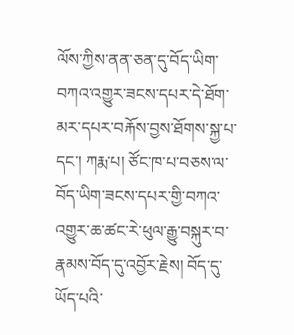ལོས་ཀྱིས་ནན་ཅན་དུ་བོད་ཡིག་བཀའ་འགྱུར་ཟངས་དཔར་དེ་ཐོག་མར་དཔར་བརྐོས་བྱས་ཐོགས་སྐྱ་པ་དང་། ཀརྨ་པ། ཙོང་ཁ་པ་བཅས་ལ་བོད་ཡིག་ཟངས་དཔར་གྱི་བཀའ་འགྱུར་ཆ་ཚང་རེ་ཕུལ་རྒྱུ་བསྐུར་བ་རྣམས་བོད་དུ་འབྱོར་རྗེས། བོད་དུ་ཡོད་པའི་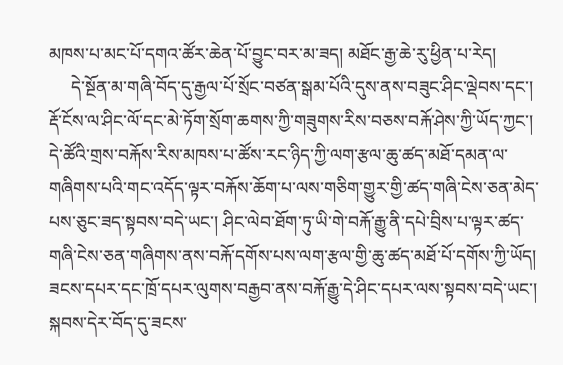མཁས་པ་མང་པོ་དགའ་ཚོར་ཆེན་པོ་བྱུང་བར་མ་ཟད། མཐོང་རྒྱ་ཆེ་རུ་ཕྱིན་པ་རེད།
     དེ་སྔོན་མ་གཞི་བོད་དུ་རྒྱལ་པོ་སྲོང་བཙན་སྒམ་པོའི་དུས་ནས་བཟུང་ཤིང་ལྡེབས་དང་། རྡོ་ངོས་ལ་ཤིང་ལོ་དང་མེ་ཏོག་སྲོག་ཆགས་ཀྱི་གཟུགས་རིས་བཅས་བརྐོ་ཤེས་ཀྱི་ཡོད་ཀྱང་། དེ་ཚོའི་གྲས་བརྐོས་རིས་མཁས་པ་ཚོས་རང་ཉིད་ཀྱི་ལག་རྩལ་ཆུ་ཚད་མཐོ་དམན་ལ་གཞིགས་པའི་གང་འདོད་ལྟར་བརྐོས་ཆོག་པ་ལས་གཅིག་གྱུར་གྱི་ཚད་གཞི་ངེས་ཅན་མེད་པས་ཅུང་ཟད་སྟབས་བདེ་ཡང་། ཤིང་ལེབ་ཐོག་ཏུ་ཡི་གེ་བརྐོ་རྒྱུ་ནི་དཔེ་བྲིས་པ་ལྟར་ཚད་གཞི་ངེས་ཅན་གཞིགས་ནས་བརྐོ་དགོས་པས་ལག་རྩལ་གྱི་ཆུ་ཚད་མཐོ་པོ་དགོས་ཀྱི་ཡོད། ཟངས་དཔར་དང་ཁྲོ་དཔར་ལུགས་བརྒྱབ་ནས་བརྐོ་རྒྱུ་དེ་ཤིང་དཔར་ལས་སྟབས་བདེ་ཡང་། སྐབས་དེར་བོད་དུ་ཟངས་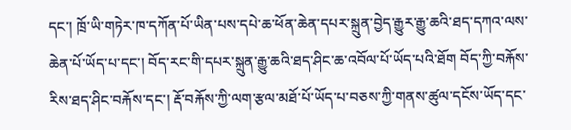དང་། ཁྲོ་ཡི་གཏེར་ཁ་དཀོན་པོ་ཡིན་པས་དཔེ་ཆ་ཕོན་ཆེན་དཔར་སྐྲུན་བྱེད་རྒྱུར་རྒྱུ་ཆའི་ཐད་དཀའ་ལས་ཆེན་པོ་ཡོད་པ་དང་། བོད་རང་གི་དཔར་སྐྲུན་རྒྱུ་ཆའི་ཐད་ཤིང་ཆ་འབོལ་པོ་ཡོད་པའི་ཐོག བོད་ཀྱི་བརྐོས་རིས་ཐད་ཤིང་བརྐོས་དང་། རྡོ་བརྐོས་ཀྱི་ལག་རྩལ་མཐོ་པོ་ཡོད་པ་བཅས་ཀྱི་གནས་ཚུལ་དངོས་ཡོད་དང་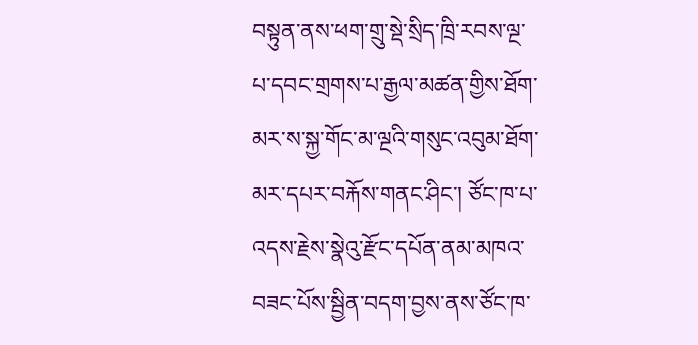བསྟུན་ནས་ཕག་གྲུ་སྡེ་སྲིད་ཁྲི་རབས་ལྔ་པ་དབང་གྲགས་པ་རྒྱལ་མཚན་གྱིས་ཐོག་མར་ས་སྐྱ་གོང་མ་ལྔའི་གསུང་འབུམ་ཐོག་མར་དཔར་བརྐོས་གནང་ཤིང་། ཙོང་ཁ་པ་འདས་རྗེས་སྣེའུ་རྫོང་དཔོན་ནམ་མཁའ་བཟང་པོས་སྦྱིན་བདག་བྱས་ནས་ཙོང་ཁ་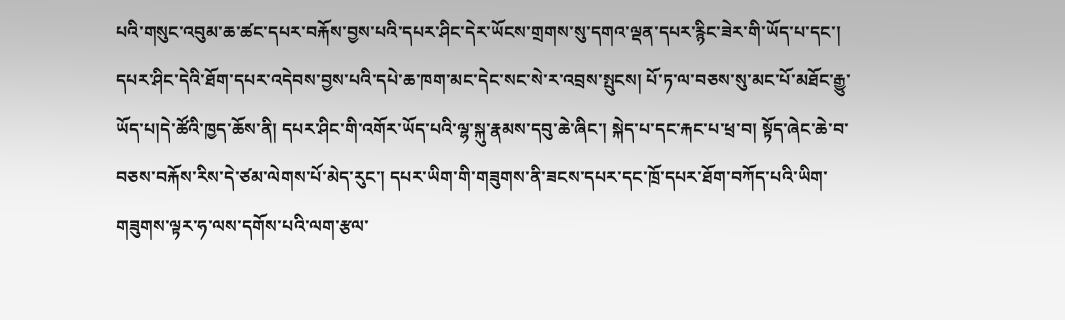པའི་གསུང་འབུམ་ཆ་ཚང་དཔར་བརྐོས་བྱས་པའི་དཔར་ཤིང་དེར་ཡོངས་གྲགས་སུ་དགའ་ལྡན་དཔར་རྙིང་ཟེར་གི་ཡོད་པ་དང་། དཔར་ཤིང་དེའི་ཐོག་དཔར་འདེབས་བྱས་པའི་དཔེ་ཆ་ཁག་མང་དེང་སང་སེ་ར་འབྲས་སྤུངས། པོ་ཏ་ལ་བཅས་སུ་མང་པོ་མཐོང་རྒྱུ་ཡོད་པ།དེ་ཚོའི་ཁྱད་ཆོས་ནི། དཔར་ཤིང་གི་འགོར་ཡོད་པའི་ལྷ་སྐུ་རྣམས་དབུ་ཆེ་ཞིང་། སྐེད་པ་དང་རྐང་པ་ཕྲ་བ། སྟོད་ཞེང་ཆེ་བ་བཅས་བརྐོས་རིས་དེ་ཙམ་ལེགས་པོ་མེད་རུང་། དཔར་ཡིག་གི་གཟུགས་ནི་ཟངས་དཔར་དང་ཁྲོ་དཔར་ཐོག་བཀོད་པའི་ཡིག་གཟུགས་ལྟར་ཧ་ལས་དགོས་པའི་ལག་རྩལ་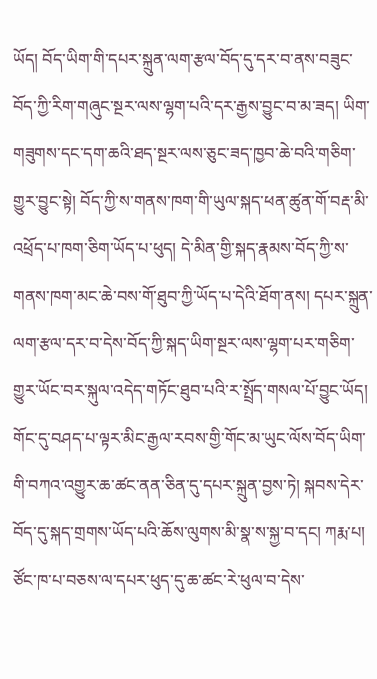ཡོད། བོད་ཡིག་གི་དཔར་སྐྲུན་ལག་རྩལ་བོད་དུ་དར་བ་ནས་བཟུང་བོད་ཀྱི་རིག་གཞུང་སྔར་ལས་ལྷག་པའི་དར་རྒྱས་བྱུང་བ་མ་ཟད། ཡིག་གཟུགས་དང་དག་ཆའི་ཐད་སྔར་ལས་ཅུང་ཟད་ཁྱབ་ཆེ་བའི་གཅིག་གྱུར་བྱུང་སྟེ། བོད་ཀྱི་ས་གནས་ཁག་གི་ཡུལ་སྐད་ཕན་ཚུན་གོ་བརྡ་མི་འཕྲོད་པ་ཁག་ཅིག་ཡོད་པ་ཕུད། དེ་མིན་གྱི་སྐད་རྣམས་བོད་ཀྱི་ས་གནས་ཁག་མང་ཆེ་བས་གོ་ཐུབ་ཀྱི་ཡོད་པ་དེའི་ཐོག་ནས། དཔར་སྐྲུན་ལག་རྩལ་དར་བ་དེས་བོད་ཀྱི་སྐད་ཡིག་སྔར་ལས་ལྷག་པར་གཅིག་གྱུར་ཡོང་བར་སྐུལ་འདེད་གཏོང་ཐུབ་པའི་ར་སྤྲོད་གསལ་པོ་བྱུང་ཡོད། གོང་དུ་བཤད་པ་ལྟར་མིང་རྒྱལ་རབས་གྱི་གོང་མ་ཡུང་ལོས་བོད་ཡིག་གི་བཀའ་འགྱུར་ཆ་ཚང་ནན་ཅིན་དུ་དཔར་སྐྲུན་བྱས་ཏེ། སྐབས་དེར་བོད་དུ་སྐད་གྲགས་ཡོད་པའི་ཆོས་ལུགས་མི་སྣ་ས་སྐྱ་བ་དང། ཀརྨ་པ། ཙོང་ཁ་པ་བཅས་ལ་དཔར་ཕུད་དུ་ཆ་ཚང་རེ་ཕུལ་བ་དེས་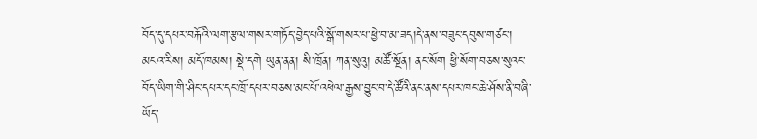བོད་དུ་དཔར་བརྐོའི་ལག་རྩལ་གསར་གཏོད་བྱེད་པའི་སྒོ་གསར་པ་ཕྱེ་བ་མ་ཟད།དེ་ནས་བཟུང་དབུས་གཙང་། མངའ་རིས། མདོ་ཁམས། སྡེ་དགེ ཡུན་ནན། སི་ཁྲོན། ཀན་སུའུ། མཚོ་སྔོན། ནང་སོག ཕྱི་སོག་བཅས་སུའང་བོད་ཡིག་གི་ཤིང་དཔར་དང་ཁྲོ་དཔར་བཅས་མང་པོ་འཕེལ་རྒྱས་བྱུང་བ་དེ་ཚོའི་ནང་ནས་དཔར་ཁང་ཆེ་ཤོས་ནི་བཞི་ཡོད་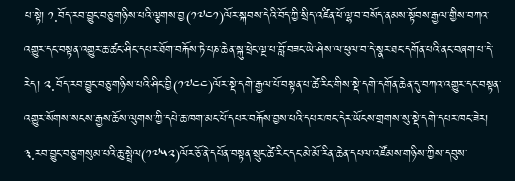པ་སྟེ། ༡.བོད་རབ་བྱུང་བཅུ་གཉིས་པའི་ལྕགས་བྱ(༡༧༤༡)ལོར་སྐབས་དེའི་བོད་ཀྱི་སྲིད་འཛིན་ཕོ་ལྷ་བ་བསོད་ནམས་སྟོབས་རྒྱལ་གྱིས་བཀའ་འགྱུར་དང་བསྟན་འགྱུར་ཆ་ཚང་ཤིང་དཔར་ཐོག་བརྐོས་ཏེ་པཎ་ཆེན་སྐུ་ཕྲེང་ལྔ་པ་བློ་བཟང་ཡེ་ཤེས་ལ་ཕུལ་བ་དེ་སྣར་ཐང་དགོན་པའི་ནང་བཞག་པ་དེ་རེད། ༢.བོད་རབ་བྱུང་བཅུ་གཉིས་པའི་ཤིང་བྱི(༡༧༤༤)ལོར་སྡེ་དགེ་རྒྱལ་པོ་བསྟན་པ་ཚེ་རིང་གིས་སྡེ་དགེ་དགོན་ཆེན་དུ་བཀའ་འགྱུར་དང་བསྟན་འགྱུར་སོགས་སངས་རྒྱས་ཆོས་ལུགས་ཀྱི་དཔེ་ཆ་ཁག་མང་པོ་དཔར་བརྐོས་བྱས་པའི་དཔར་ཁང་དེར་ཡོངས་གྲགས་སུ་སྡེ་དགེ་དཔར་ཁང་ཟེར། ༣.རབ་བྱུང་བཅུ་གསུམ་པའི་ཆུ་སྤྲེལ(༡༧༥༢)ལོར་ཅོ་ནེ་དཔོན་བསྟན་སྲུང་ཚེ་རིང་དང་མེ་མོ་རིན་ཆེན་དཔལ་འཛོམས་གཉིས་ཀྱིས་དབུས་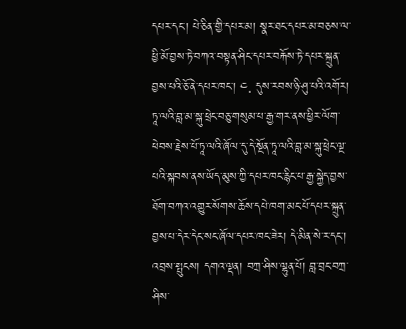དཔར་དང་། པེ་ཅིན་གྱི་དཔར་མ། སྣར་ཐང་དཔར་མ་བཅས་ལ་ཕྱི་མོ་བྱས་ཏེ་བཀའ་བསྟན་ཤིང་དཔར་བརྐོས་ཏེ་དཔར་སྐྲུན་བྱས་པའི་ཅོ་ནེ་དཔར་ཁང་། ༤. དུས་རབས་ཉི་ཤུ་པའི་འགོར། ཏཱ་ལའི་བླ་མ་སྐུ་ཕྲེང་བཅུ་གསུམ་པ་རྒྱ་གར་ནས་ཕྱིར་ལོག་ཕེབས་རྗེས་པོ་ཏཱ་ལའི་ཞོལ་དུ་དེ་སྔོན་ཏཱ་ལའི་བླ་མ་སྐུ་ཕྲེང་ལྔ་པའི་སྐབས་ནས་ཡོད་མུས་ཀྱི་དཔར་ཁང་རྙིང་པ་རྒྱ་སྐྱེད་བྱས་ཐོག་བཀའ་འགྱུར་སོགས་ཆོས་དཔེ་ཁག་མང་པོ་དཔར་སྐྲུན་བྱས་པ་དེར་དེང་སང་ཞོལ་དཔར་ཁང་ཟེར། དེ་མིན་སེ་ར་དང་། འབྲས་སྤུངས། དགའ་ལྡན། བཀྲ་ཤིས་ལྷུན་པོ། བླ་བྲང་བཀྲ་ཤིས་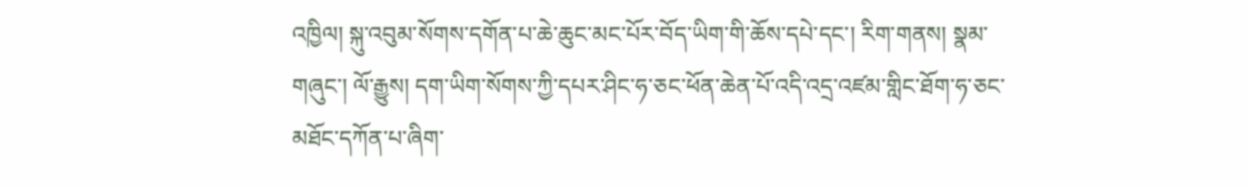འཁྱིལ། སྐུ་འབུམ་སོགས་དགོན་པ་ཆེ་ཆུང་མང་པོར་བོད་ཡིག་གི་ཆོས་དཔེ་དང་། རིག་གནས། སྣམ་གཞུང་། ལོ་རྒྱུས། དག་ཡིག་སོགས་ཀྱི་དཔར་ཤིང་ཧ་ཅང་ཕོན་ཆེན་པོ་འདི་འདྲ་འཛམ་གླིང་ཐོག་ཧ་ཅང་མཐོང་དཀོན་པ་ཞིག་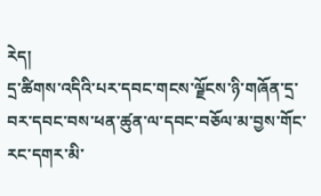རེད།
དྲ་ཚིགས་འདིའི་པར་དབང་གངས་ལྗོངས་ཉི་གཞོན་དྲ་བར་དབང་བས་ཕན་ཚུན་ལ་དབང་བཅོལ་མ་བྱས་གོང་རང་དགར་མི་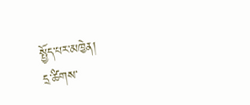སྤྱོད་པར་མཁྱེན།
དྲ་ཚིགས་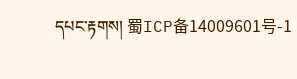དཔང་རྟགས། 蜀ICP备14009601号-1